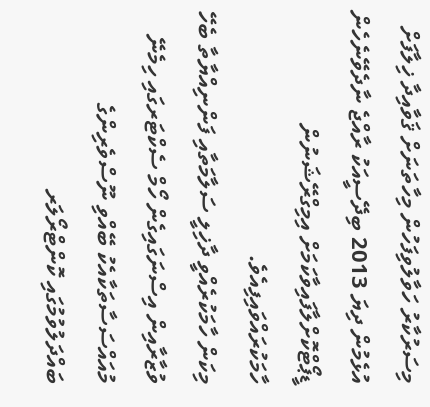މިސަރުކާރު ހަވާލުވިފަހުން މިހާތަނަށް ޤަވާއިދާ ޚިލާފަށް އުޅެމުން ދިޔަ 2013 ބިދޭސީއަކު ރާއްޖެ ނާދެވޭނެހެން ޑީޕޯޓްކޮށްލާފައިވާކަމަށް އިމިގްރޭޝަނުން ހާމަކުރައްވައިފިއެވެ.
މިކަން ހާމަކުރެއްވީ ދާޚިލީ ސަލާމަތާއި ފަންނިއްޔާތާ ބެހޭ ވުޒާރާއިން އިސްނަގައިގެން ހޯމް ސެކްޓަރގައި ހިމެނޭ މުއައްސަސާތަކާއެކު ބޭއްވި ނޫސްވެރިންގެ ބައްދަލުވުމުގައި ކޮންޓްރޯލަރ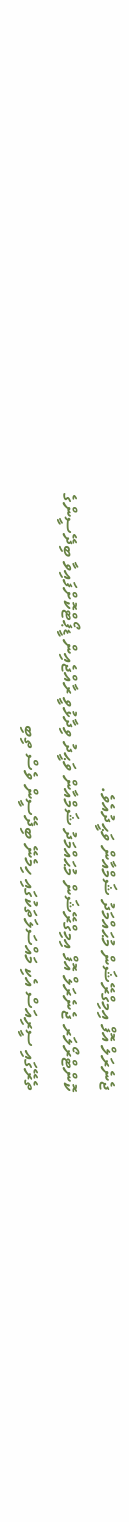ޖެނެރަލް އޮފް އިމިގްރޭޝަން މުޙައްމަދު ޝަމްއާން ވަޙީދުއެވެ.
ކޮންޓްރޯލަރ ޖެނެރަލް އޮފް އިމިގްރޭޝަން މުޙައްމަދު ޝަމްއާން ވަޙީދު ވިދާޅުވީ ރާއްޖެއިން ޑީޕޯޓްކޮށްފައިވާ ބިދޭސީންގެ ތެރޭގައި ސީރިއަސް އެކި މައްސަލަތަކުގައި ހިމެނޭ ބިދޭސީން ވެސް ތިބި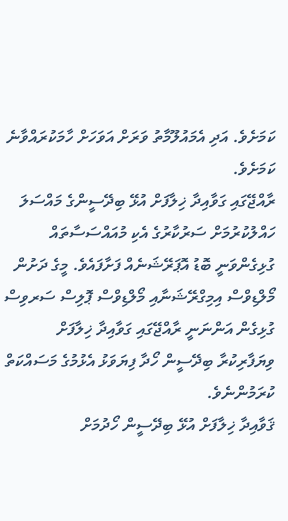ކަމަށެވެ. އަދި އެމައުލޫމާތު ވަރަށް އަވަހަށް ހާމަކުރައްވާނެ ކަމަށެވެ.
ރާއްޖޭގައި ގަވާއިދާ ޚިލާފަށް އުޅޭ ބިދޭސީންގެ މައްސަލަ ހައްލުކުރުމަށް ސަރުކާރުގެ އެކި މުއައްސަސާތައް ގުޅިގެންވަނީ ބޮޑު އޮޕަރޭޝަނެއް ފަށާފައެވެ. މީގެ ދަށުން މޯލްޑިވްސް އިމިގްރޭޝަނާއި މޯލްޑިވްސް ޕޮލިސް ސަރވިސް ގުޅިގެން އަންނަނީ ރާއްޖޭގައި ގަވާއިދާ ޚިލާފަށް ވިޔަފާރިކުރާ ބިދޭސީން ހޯދާ ފިޔަވަޅު އެޅުމުގެ މަސައްކަތް ކުރަމުންނެވެ.
ޤަވާއިދާ ޚިލާފަށް އުޅޭ ބިދޭސީން ހޯދުމަށް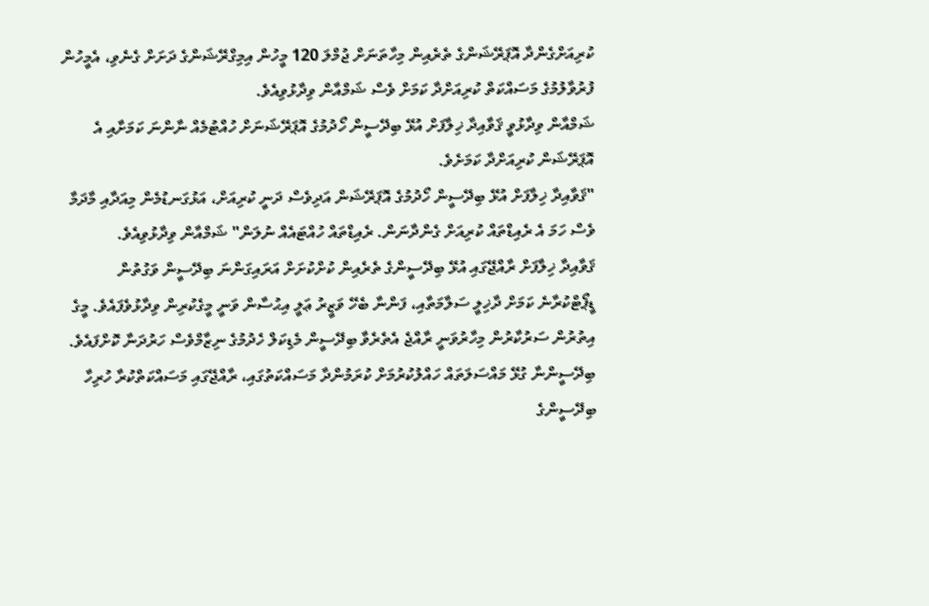ކުރިއަށްގެންދާ އޮޕަރޭޝަންގެ ތެރެއިން މިހާތަނަށް ޖުމްލަ 120 މީހުން އިމިގްރޭޝަންގެ ދަށަށް ގެނެވި، އެމީހުން ފުރުވާލުމުގެ މަސައްކަތް ކުރިއަށްދާ ކަމަށް ވެސް ޝަމްއާން ވިދާޅުވިއެވެ.
ޝަމްއާން ވިދާޅުވީ ޤަވާއިދާ ޚިލާފަށް އުޅޭ ބިދޭސީން ހޯދުމުގެ އޮޕަރޭޝަނަށް ހުއްޓުމެއް ނާންނަ ކަމަށާއި އެ އޮޕަރޭޝަން ކުރިއަށްދާ ކަމަށެވެ.
"ޤަވާއިދާ ޚިލާފަށް އުޅޭ ބިދޭސީން ހޯދުމުގެ އޮޕަރޭޝަން އަދިވެސް ދަނީ ކުރިއަށް، އަޅުގަނޑުމެން މިއަދާއި މާދަމާ ވެސް ހަމަ އެ ރެއިޑްތައް ކުރިއަށް ގެންދާނަން. ރެއިޑްތައް ހުއްޓައެއް ނުލަން" ޝަމްއާން ވިދާޅުވިއެވެ.
ޤަވާއިދާ ޚިލާފަށް ރާއްޖޭގައި އުޅޭ ބިދޭސީންގެ ތެރެއިން ކުށްކުށަށް އަރައިގަންނަ ބިދޭސީން ވަގުތުން ޑީޕޯޓްކުރާނެ ކަމަށް ދާޚިލީ ސަލާމަތާއި، ފަންނާ ބެހޭ ވަޒީރު ޢަލީ އިޙުސާން ވަނީ މީގެކުރިން ވިދާޅުވެފައެވެ. މީގެ އިތުރުން ސަރުކާރުން މިހާރުވަނީ ރާއްޖެ އެތެރެވާ ބިދޭސީން މެޑިކަލް ހެދުމުގެ ނިޒާމްވެސް ހަރުދަނާ ކޮށްފައެވެ.
ބިދޭސީންނާ ގުޅޭ މައްސަލަތައް ހައްލުކުރުމަށް ކުރަމުންދާ މަސައްކަތުގައި، ރާއްޖޭގައި މަސައްކަތްކުރާ ހުރިހާ ބިދޭސީންގެ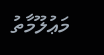މަޢުލޫމާތު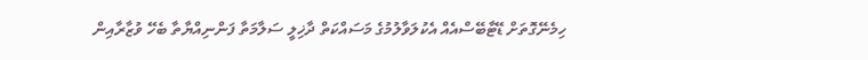ހިމެނޭގޮތަށް ޑޭޓާބޭސްއެއް އެކުލަވާލުމުގެ މަސައްކަތް ދާޚިލީ ސަލާމަތާ ފަންނިއްޔާތާ ބެހޭ ވުޒާރާއިން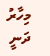މިހާރު ދަނީ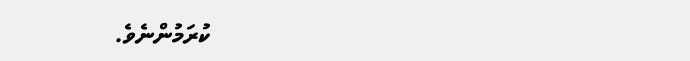ކުރަމުންނެވެ.